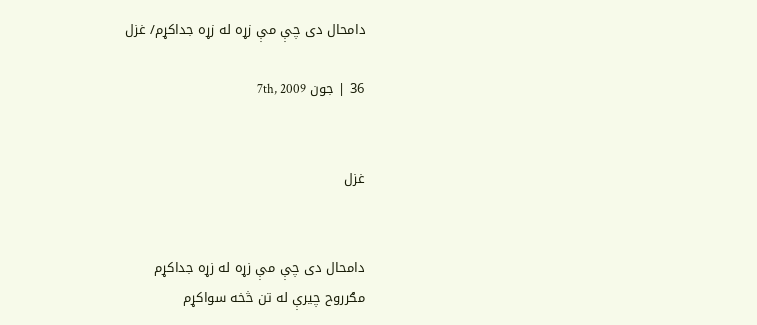دامحال دى چې مې زړه له زړه جداكړم/ غزل

36 | جون 7th, 2009


غزل


دامحال دى چې مې زړه له زړه جداكړم
مګرروح چيرې له تن څخه سواكړم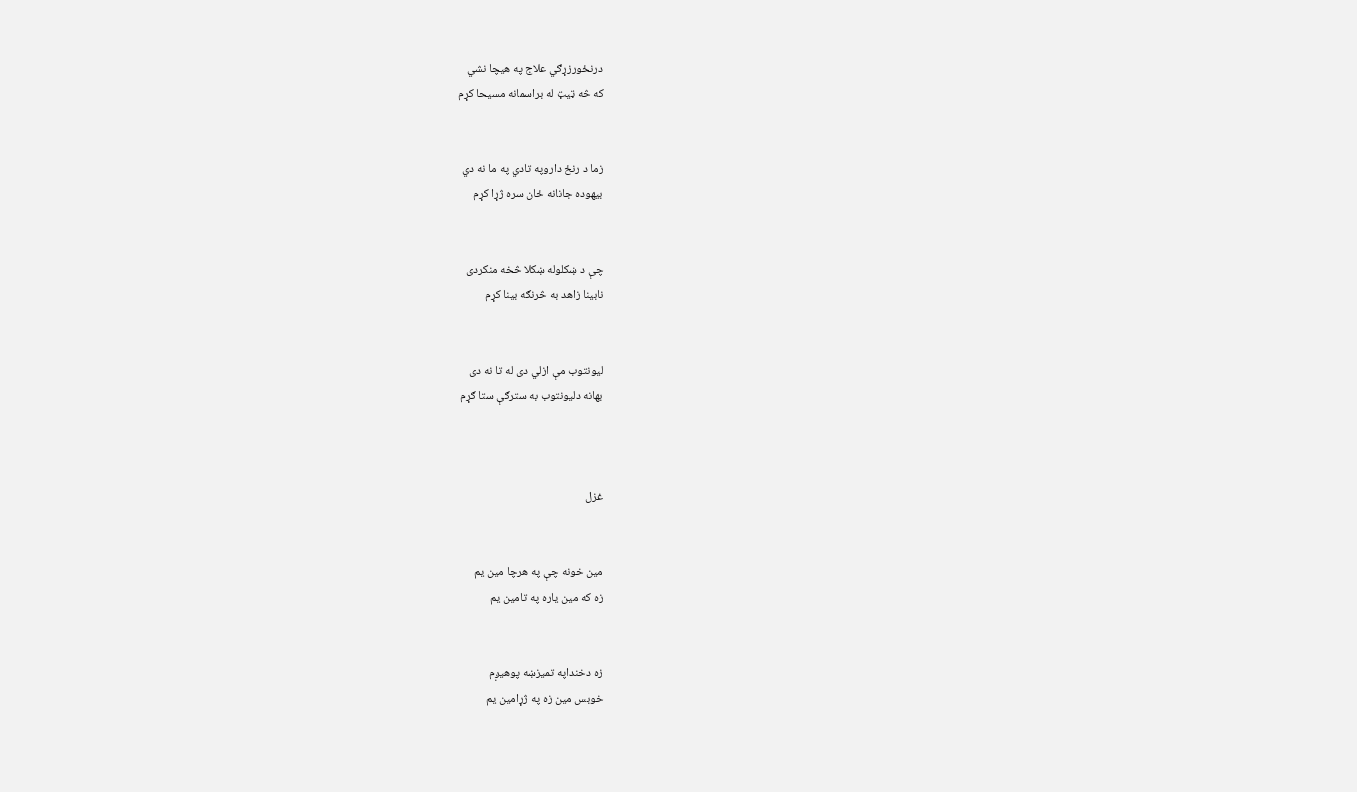درنځورزړګي علاج په هيچا نشي
كه څه ټيټ له براسمانه مسيحا كړم


زما د رنځ داروپه تادي په ما نه دي
بيهوده جانانه ځان سره ژړا كړم


چې د ښكلوله ښكلا څخه منكردى
نابينا زاهد به څرنګه بينا كړم


ليونتوب مې ازلي دى له تا نه دى
بهانه دليونتوب به سترګې ستا ګړم



غزل


مين خونه چې په هرچا مين يم
زه كه مين ياره په تامين يم


زه دخنداپه تميزښه پوهيږم
خوبس مين زه په ژړامين يم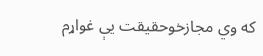كه وي مجازخوحقيقت يې غواړم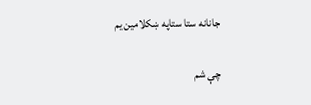جانانه ستا ستاپه ښكلامين يم


چې شم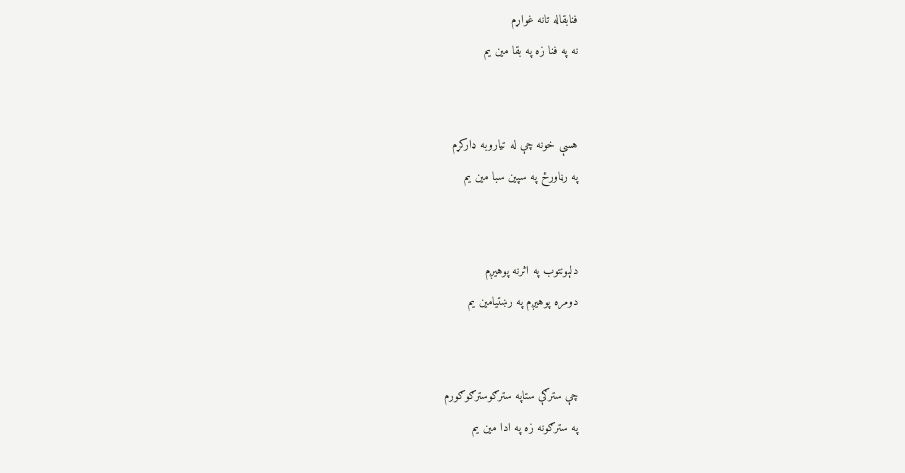فنابقاله تانه غواړم
نه په فنا زه په بقا مين يم


هسې خونه چې له تياروبه ډاركړم
په رڼاورځ په سپين سبا مين يم


دلېونتوب په اثرنه پوهيږم
دومره پوهيږم په رښتيامين يم


چې سترګې ستاپه سترګوسترګوګورم
په سترګونه زه په ادا مين يم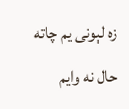زه لېونى يم چاته حال نه وايم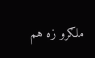ملګرو زه هم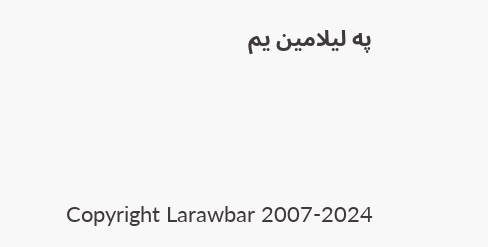په ليلامين يم





Copyright Larawbar 2007-2024